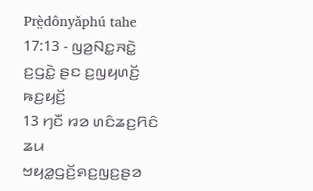Prè̤dônyǎphú tahe 17:13 - ꤜꤤ꤬ꤡꤢ꤭ꤏꤢꤧ꤭ ꤢ꤬ꤞꤢꤧ꤭ ꤔꤢ ꤢ꤬ꤜꤟꤛꤢꤩ꤬ ꤒꤢ꤬ꤟꤢꤩ꤬
13 ꤚꤢꤪ ꤙꤤ ꤛꤢꤨꤘꤢ꤬ꤖꤢꤨ ꤘꤣ ꤠꤟꤤ꤭ꤞꤢꤩ꤬ꤎꤢ꤬ꤜꤢ꤬ꤔꤤ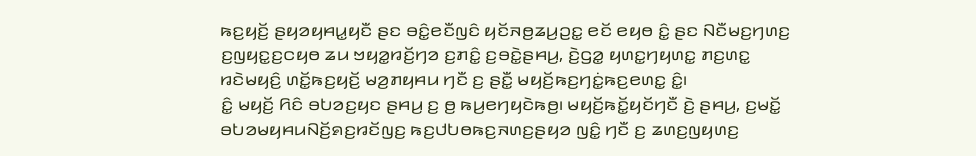ꤒꤢ꤬ꤟꤢꤩ꤬ ꤔꤟꤤꤟꤌꤣ꤭ꤟꤢꤪ ꤔꤢ ꤋꤢꤨ꤭ꤕꤢꤪꤜꤢꤨ ꤟꤢꤩꤏꤥ꤬ꤘꤣ꤬ꤑꤢ꤭ ꤕꤢꤩ ꤕꤟꤥ ꤢꤨ꤭ ꤔꤢ ꤡꤢꤪꤗꤢ꤬ꤚꤛꤢ꤬ ꤢ꤬ꤜꤟꤢ꤭ꤢ꤬ꤍꤟꤥ ꤘꤣ ꤠꤟꤤ꤭ꤙꤢꤩ꤬ꤚꤤ ꤢ꤬ꤊꤢꤨ꤭ ꤢ꤬ꤋꤢꤧ꤭ꤔꤌꤣ꤬, ꤢꤧ꤬ꤞꤤ꤭ ꤟꤛꤢ꤭ꤚꤟꤛꤢ꤭ ꤊꤢ꤬ꤛꤢ꤭ ꤙꤢꤧꤗꤟꤢꤨ꤬ ꤛꤢꤩ꤭ꤒꤢ꤬ꤟꤢꤩ꤬ ꤗꤤ꤬ꤊꤟꤌꤣ ꤚꤢꤪ ꤢ꤬ ꤔꤢꤪ꤭ ꤗꤟꤢꤩ꤬ꤒꤢ꤬ꤚꤢꤦ꤭ꤒꤢ꤬ꤕꤛꤢ꤭ ꤢꤨ꤭꤯
ꤢꤨ꤭ ꤗꤟꤢꤩ꤬ ꤖꤢꤨ ꤋꤝꤤꤢ꤬ꤟꤢ ꤔꤌꤣ꤬ ꤢ꤬ ꤥ꤬ ꤒꤣ꤬ꤕꤚꤟꤢꤧꤒꤥ꤬꤯ ꤗꤟꤢꤩ꤬ꤒꤢꤩ꤭ꤟꤢꤩꤚꤢꤪ ꤢꤧ꤬ ꤔꤌꤣ꤬, ꤢ꤬ꤗꤢꤩ꤭ ꤋꤝꤤꤗꤟꤌꤣꤡꤢꤩ꤬ꤎꤢ꤬ꤙꤢꤩꤜꤢ꤬ ꤒꤢ꤬ꤓꤝꤥꤒꤢ꤬ꤏꤛꤢ꤬ꤔꤟꤤ ꤜꤢꤨ꤭ ꤚꤢꤪ ꤢ꤬ ꤘꤛꤢ꤬ꤜꤟꤛꤢ꤬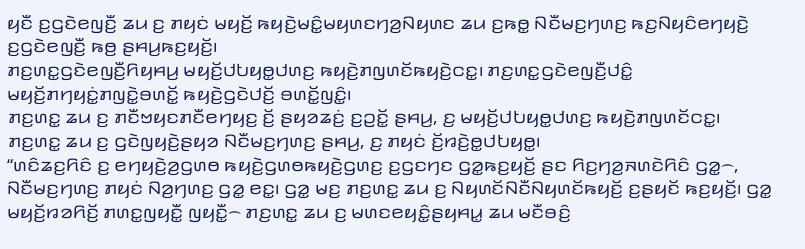ꤟꤢꤪ ꤢ꤬ꤞꤢꤧꤕꤜꤢꤪ꤬ ꤘꤣ ꤢ꤬ ꤊꤟꤢꤦ ꤗꤟꤢꤩ꤬ ꤒꤟꤢꤧ꤬ꤗꤢꤨ꤭ꤗꤟꤛꤢꤚꤤ꤬ꤡꤟꤛꤢ ꤘꤣ ꤢ꤬ꤒꤥ꤭ ꤡꤢꤪꤗꤢ꤬ꤚꤛꤢ꤬ ꤒꤢ꤬ꤡꤟꤢꤨꤕꤚꤟꤢꤧ꤬ ꤢ꤬ꤞꤢꤧꤕꤜꤢꤪ꤬ ꤒꤥ꤬ ꤔꤌꤣ꤬ꤒꤢ꤬ꤟꤢꤩ꤬꤯
ꤊꤢ꤬ꤛꤢ꤭ꤞꤢꤧꤕꤜꤢꤪ꤬ꤖꤟꤌꤣ꤬ ꤗꤟꤢꤩ꤬ꤓꤝꤟꤥ꤭ꤓꤛꤢ꤬ ꤒꤟꤢꤧ꤬ꤊꤜꤛꤢꤩꤒꤟꤢꤧ꤬ꤍꤢ꤭꤯ ꤊꤢ꤬ꤛꤢ꤭ꤞꤢꤧꤕꤜꤢꤪ꤬ꤓꤢꤨ꤭ ꤗꤟꤢꤩ꤬ꤊꤚꤟꤢꤦ꤭ꤊꤜꤢꤧ꤭ꤋꤛꤢꤩ꤭ ꤒꤟꤢꤧ꤬ꤞꤢꤧꤓꤢꤩ꤬ ꤋꤛꤢꤩ꤭ꤜꤢꤨ꤭꤯
ꤊꤢ꤬ꤛꤢ꤭ ꤘꤣ ꤢ꤬ ꤊꤢꤪꤠꤟꤢꤊꤢꤪꤕꤚꤟꤢ꤬ ꤢꤩ꤬ ꤔꤟꤤꤘꤢꤦ꤬ ꤢ꤬ꤑꤢꤩ꤭ ꤔꤌꤣ꤬, ꤢ꤬ ꤗꤟꤢꤩ꤬ꤓꤝꤟꤥ꤭ꤓꤛꤢ꤬ ꤒꤟꤢꤧ꤬ꤊꤜꤛꤢꤩꤍꤢ꤭꤯ ꤊꤢ꤬ꤛꤢ꤭ ꤘꤣ ꤢ꤬ ꤞꤢꤧꤜꤟꤢꤧ꤬ꤔꤟꤤ ꤡꤢꤪꤗꤢ꤬ꤚꤛꤢ꤬ ꤔꤌꤣ꤬, ꤢ꤬ ꤊꤟꤢꤦ ꤢꤩ꤬ꤙꤢꤧ꤬ꤥ꤭ꤓꤝꤟꤥ꤭꤯
“ꤛꤢꤨꤘꤢ꤬ꤖꤢꤨ ꤢ꤬ ꤕꤚꤟꤢꤧ꤬ꤤ꤬ꤞꤛꤥ ꤒꤟꤢꤧ꤬ꤞꤛꤥꤒꤟꤢꤧ꤬ꤞꤛꤢ꤬ ꤢ꤬ꤞꤢꤚꤢ ꤞꤤ꤭ꤒꤢ꤬ꤟꤢꤩ꤬ ꤔꤢ ꤖꤢ꤬ꤚꤤ꤬ꤏꤛꤢꤧꤖꤢꤨ ꤞꤤ꤭꤮, ꤡꤢꤪꤗꤢ꤬ꤚꤛꤢ꤬ ꤊꤟꤢꤦ ꤡꤤ꤬ꤚꤛꤢ꤬ ꤞꤤ꤭ ꤕꤢ꤭꤯ ꤞꤤ꤭ ꤗꤢ꤬ ꤊꤢ꤬ꤛꤢ꤭ ꤘꤣ ꤢ꤬ ꤡꤟꤛꤢꤩꤡꤢꤪꤡꤟꤛꤢꤩꤒꤟꤢꤩ꤬ ꤢ꤬ꤔꤟꤢꤩ ꤒꤢ꤬ꤟꤢꤩ꤬꤯ ꤞꤤ꤭ ꤗꤟꤢꤩ꤬ꤙꤤꤖꤢꤩ꤬ ꤊꤛꤢ꤭ꤜꤟꤢꤪ꤭ ꤜꤟꤢꤪ꤭꤮ ꤊꤢ꤬ꤛꤢ꤭ ꤘꤣ ꤢ꤬ ꤗꤛꤢꤕꤟꤢꤨ꤭ꤔꤟꤌꤣ꤭ ꤘꤣ ꤗꤢꤪꤋꤢꤨ꤬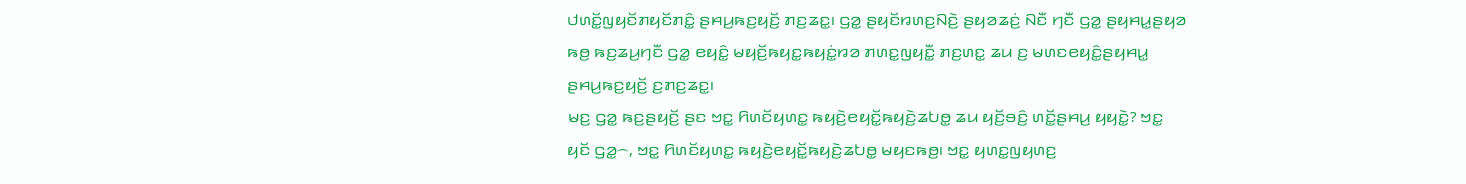ꤓꤛꤢꤩ꤭ꤜꤟꤢꤩꤊꤟꤢꤩꤊꤢꤨ꤭ ꤔꤌꤣ꤬ꤒꤢ꤬ꤟꤢꤩ꤬ ꤊꤢ꤬ꤘꤢ꤭꤯ ꤞꤤ꤭ ꤔꤟꤢꤩꤙꤛꤢ꤬ꤡꤢꤧ꤬ ꤔꤟꤤꤘꤢꤦ꤬ ꤡꤢꤪ ꤚꤢꤪ ꤞꤤ꤭ ꤔꤟꤌꤣ꤭ꤔꤟꤤ ꤒꤥ꤬ ꤒꤢ꤬ꤘꤣ꤬ꤚꤢꤪ ꤞꤤ꤭ ꤕꤟꤢꤨ꤭ ꤗꤟꤢꤩ꤬ꤒꤟꤢ꤭ꤒꤟꤢꤦ꤭ꤙꤤ ꤊꤛꤢ꤭ꤜꤟꤢꤪ꤭ ꤊꤢ꤬ꤛꤢ꤭ ꤘꤣ ꤢ꤬ ꤗꤛꤢꤕꤟꤢꤨ꤭ꤔꤟꤌꤣ꤭ ꤔꤌꤣ꤬ꤒꤢ꤬ꤟꤢꤩ꤬ ꤢ꤬ꤊꤢ꤬ꤘꤢ꤭꤯
ꤗꤢ꤬ ꤞꤤ꤭ ꤒꤢ꤬ꤔꤟꤢꤩ꤬ ꤔꤢ ꤠꤢ꤭ ꤖꤛꤢꤩꤟꤛꤢ꤭ ꤒꤟꤢꤧ꤬ꤕꤟꤢꤩ꤭ꤒꤟꤢꤧ꤬ꤘꤝꤥ꤭ ꤘꤣ ꤟꤢꤩ꤬ꤋꤢꤨ꤬ ꤛꤢꤩ꤭ꤔꤌꤣ꤬ ꤟꤟꤢꤧ꤭? ꤠꤢ꤭ ꤟꤢꤩ ꤞꤤ꤭꤮, ꤠꤢ꤭ ꤖꤛꤢꤩꤟꤛꤢ꤭ ꤒꤟꤢꤧ꤬ꤕꤟꤢꤩ꤭ꤒꤟꤢꤧ꤬ꤘꤝꤥ꤭ ꤗꤟꤢꤒꤥ꤬꤯ ꤠꤢ꤭ ꤟꤛꤢ꤭ꤜꤟꤛꤢ꤬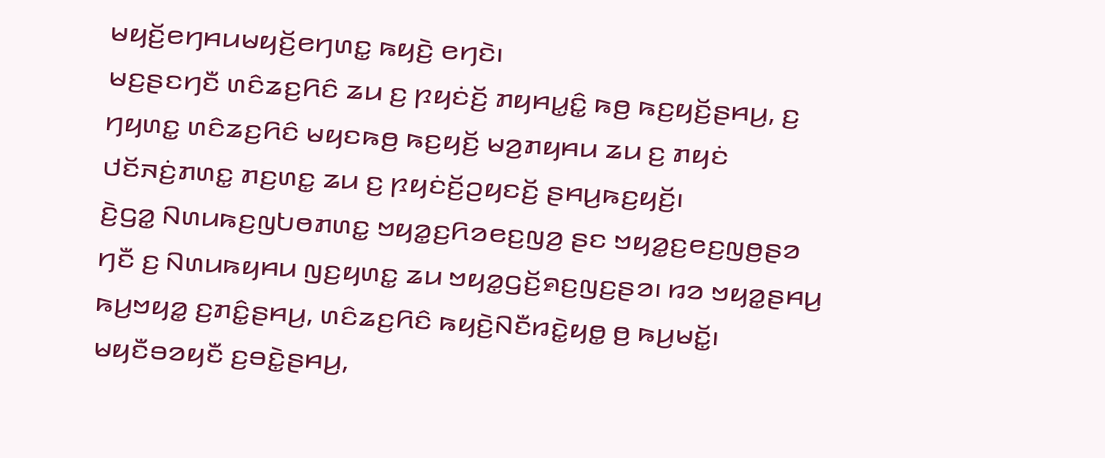ꤗꤟꤢꤩ꤬ꤕꤚꤌꤣꤗꤟꤢꤩ꤬ꤕꤚꤛꤢ꤭ ꤒꤟꤢꤧ꤬ ꤕꤚꤢꤧ꤯
ꤗꤢ꤬ꤔꤢꤚꤢꤪ ꤛꤢꤨꤘꤢ꤬ꤖꤢꤨ ꤘꤣ ꤢ꤬ ꤐꤟꤢꤦꤢꤩ꤬ ꤊꤟꤌꤣ꤭ꤢꤨ꤭ ꤒꤥ꤬ ꤒꤢ꤬ꤟꤢꤩ꤬ꤔꤌꤣ꤬, ꤢ꤬ ꤚꤟꤛꤢ꤭ ꤛꤢꤨꤘꤢ꤬ꤖꤢꤨ ꤗꤟꤢꤒꤥ꤬ ꤒꤢ꤬ꤟꤢꤩ꤬ ꤗꤤ꤬ꤊꤟꤌꤣ ꤘꤣ ꤢ꤬ ꤊꤟꤢꤦ ꤓꤢꤩꤏꤢꤦ꤬ꤊꤛꤢ꤭ ꤊꤢ꤬ꤛꤢ꤭ ꤘꤣ ꤢ꤬ ꤐꤟꤢꤦꤢꤩ꤬ꤑꤟꤢꤢꤩ꤬ ꤔꤌꤣ꤬ꤒꤢ꤬ꤟꤢꤩ꤬꤯
ꤢꤧ꤬ꤞꤤ꤭ ꤡꤛꤣꤒꤢ꤬ꤜꤝꤥꤊꤛꤢ꤭ ꤠꤟꤤ꤭ꤢ꤬ꤖꤤꤕꤢ꤬ꤜꤤ꤬ ꤔꤢ ꤠꤟꤤ꤭ꤢ꤬ꤕꤢ꤬ꤜꤥ꤬ꤔꤤ ꤚꤢꤪ ꤢ꤬ ꤡꤛꤣꤒꤟꤌꤣ ꤜꤢ꤬ꤟꤛꤢ꤭ ꤘꤣ ꤠꤟꤤ꤭ꤞꤢꤩ꤬ꤎꤢ꤬ꤜꤢ꤬ꤔꤤ꤯ ꤙꤤ ꤠꤟꤤ꤭ꤔꤌꤣ꤬ ꤒꤣ꤬ꤠꤟꤤ꤭ ꤢ꤬ꤊꤢꤨ꤭ꤔꤌꤣ꤬, ꤛꤢꤨꤘꤢ꤬ꤖꤢꤨ ꤒꤟꤢꤧ꤬ꤡꤢꤪꤙꤢꤧ꤭ꤟꤥ꤭ ꤥ꤬ ꤒꤣ꤬ꤗꤢꤩ꤭꤯
ꤗꤟꤢꤪꤋꤤꤟꤢꤪ ꤢ꤬ꤋꤢꤧ꤭ꤔꤌꤣ꤬,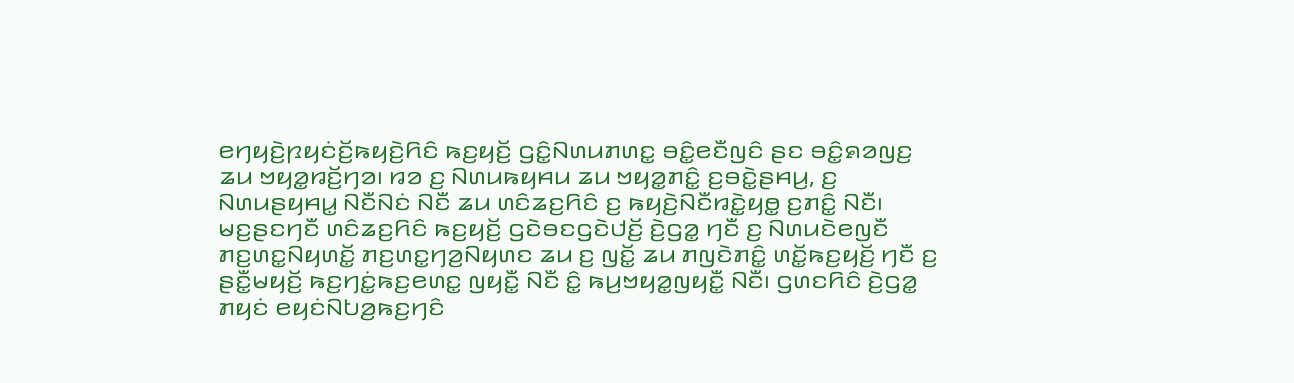ꤕꤚꤟꤢꤧ꤬ꤐꤟꤢꤦꤢꤩ꤬ꤒꤟꤢꤧ꤬ꤖꤢꤨ ꤒꤢ꤬ꤟꤢꤩ꤬ ꤞꤢꤨ꤭ꤡꤛꤣꤊꤛꤢ꤭ ꤋꤢꤨ꤭ꤕꤢꤪꤜꤢꤨ ꤔꤢ ꤋꤢꤨ꤭ꤎꤤꤜꤢ꤬ ꤘꤣ ꤠꤟꤤ꤭ꤙꤢꤩ꤬ꤚꤤ꤯ ꤙꤤ ꤢ꤬ ꤡꤛꤣꤒꤟꤌꤣ ꤘꤣ ꤠꤟꤤ꤭ꤊꤢꤨ꤭ ꤢ꤬ꤋꤢꤧ꤭ꤔꤌꤣ꤬, ꤢ꤬ ꤡꤛꤣꤔꤟꤌꤣ꤭ ꤡꤢꤪꤡꤢꤦ ꤡꤢꤪ ꤘꤣ ꤛꤢꤨꤘꤢ꤬ꤖꤢꤨ ꤢ꤬ ꤒꤟꤢꤧ꤬ꤡꤢꤪꤙꤢꤧ꤭ꤟꤥ꤭ ꤢ꤬ꤊꤢꤨ꤭ ꤡꤢꤪ꤯
ꤗꤢ꤬ꤔꤢꤚꤢꤪ ꤛꤢꤨꤘꤢ꤬ꤖꤢꤨ ꤒꤢ꤬ꤟꤢꤩ꤬ ꤞꤢꤧꤋꤢꤞꤢꤧꤓꤢꤩ꤬ ꤢꤧ꤬ꤞꤤ꤭ ꤚꤢꤪ ꤢ꤬ ꤡꤛꤣꤢꤧꤕꤜꤢꤪ ꤊꤢ꤬ꤛꤢ꤭ꤡꤟꤛꤢꤩ꤭ ꤊꤢ꤬ꤛꤢ꤭ꤚꤤ꤬ꤡꤟꤛꤢ ꤘꤣ ꤢ꤬ ꤜꤢꤩ꤭ ꤘꤣ ꤊꤜꤢꤧꤊꤢꤨ꤭ ꤛꤢꤩ꤭ꤒꤢ꤬ꤟꤢꤩ꤬ ꤚꤢꤪ ꤢ꤬ ꤔꤢꤪ꤭ꤗꤟꤢꤩ꤬ ꤒꤢ꤬ꤚꤢꤦ꤭ꤒꤢ꤬ꤕꤛꤢ꤭ ꤜꤟꤢꤪ꤭ ꤡꤢꤪ ꤢꤨ꤭ ꤒꤣ꤬ꤠꤟꤤ꤭ꤜꤟꤢꤪ꤭ ꤡꤢꤪ꤯ ꤞꤛꤢꤖꤢꤨ ꤢꤧ꤬ꤞꤤ꤭ ꤊꤟꤢꤦ ꤕꤟꤢꤦꤡꤝꤤ꤬ꤒꤢ꤬ꤚꤢꤨ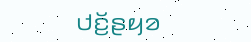ꤓꤢꤩ꤬ꤔꤟꤤ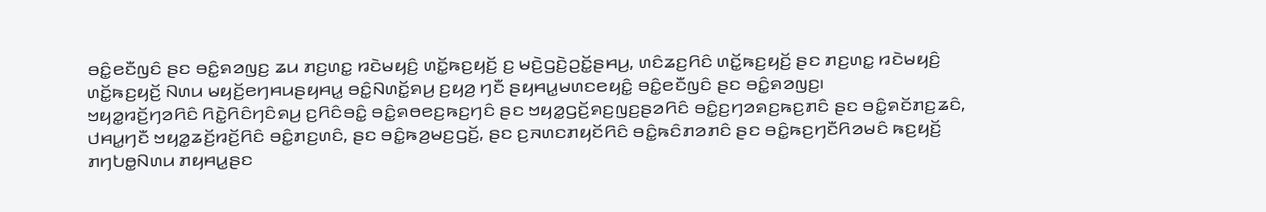ꤋꤢꤨ꤭ꤕꤢꤪꤜꤢꤨ ꤔꤢ ꤋꤢꤨ꤭ꤎꤤꤜꤢ꤬ ꤘꤣ ꤊꤢ꤬ꤛꤢ꤭ ꤙꤢꤧꤗꤟꤢꤨ꤬ ꤛꤢꤩ꤭ꤒꤢ꤬ꤟꤢꤩ꤬ ꤢ꤬ ꤗꤢꤧ꤬ꤞꤢꤧ꤬ꤑꤢꤩ꤭ꤔꤌꤣ꤬, ꤛꤢꤨꤘꤢ꤬ꤖꤢꤨ ꤛꤢꤩ꤭ꤒꤢ꤬ꤟꤢꤩ꤬ ꤔꤢ ꤊꤢ꤬ꤛꤢ꤭ ꤙꤢꤧꤗꤟꤢꤨ꤬ ꤛꤢꤩ꤭ꤒꤢ꤬ꤟꤢꤩ꤬ ꤡꤛꤣ ꤗꤟꤢꤩ꤬ꤕꤚꤌꤣꤔꤟꤌꤣ꤭ ꤋꤢꤨ꤭ꤡꤛꤢꤩ꤭ꤎꤣ꤬ ꤢ꤬ꤟꤤ꤬ ꤚꤢꤪ ꤔꤟꤌꤣ꤭ꤗꤛꤢꤕꤟꤢꤨ꤭ ꤋꤢꤨ꤭ꤕꤢꤪꤜꤢꤨ ꤔꤢ ꤋꤢꤨ꤭ꤎꤤꤜꤢ꤬꤯
ꤠꤟꤤ꤭ꤙꤢꤩ꤬ꤚꤤꤖꤢꤨ ꤖꤢꤧ꤭ꤖꤢꤨꤚꤢꤨꤎꤣ꤬ ꤢ꤬ꤖꤢꤨꤋꤢꤨ꤭ ꤋꤢꤨ꤭ꤎꤥꤕꤢ꤬ꤒꤢ꤬ꤚꤢꤨ ꤔꤢ ꤠꤟꤤ꤭ꤞꤢꤩ꤬ꤎꤢ꤬ꤜꤢ꤬ꤔꤤꤖꤢꤨ ꤋꤢꤨ꤭ꤢ꤬ꤚꤤꤎꤢ꤬ꤒꤢ꤬ꤊꤢꤨ ꤔꤢ ꤋꤢꤨ꤭ꤎꤢꤩꤊꤢ꤬ꤘꤢꤨ, ꤓꤌꤣ꤭ꤚꤢꤪ ꤠꤟꤤ꤭ꤘꤢꤩ꤬ꤙꤢꤩ꤬ꤖꤢꤨ ꤋꤢꤨ꤭ꤊꤢ꤬ꤛꤢꤨ, ꤔꤢ ꤋꤢꤨ꤭ꤒꤤ꤬ꤗꤢ꤬ꤞꤢꤩ꤬, ꤔꤢ ꤢ꤬ꤏꤛꤢꤊꤟꤢꤩꤖꤢꤨ ꤋꤢꤨ꤭ꤒꤢꤨꤊꤤꤊꤢꤨ ꤔꤢ ꤋꤢꤨ꤭ꤒꤢ꤬ꤚꤢꤪꤖꤤꤗꤢꤨ ꤒꤢ꤬ꤟꤢꤩ꤬ ꤊꤚꤝꤥ꤭ꤡꤛꤣ ꤊꤟꤌꤣ꤭ꤔꤢ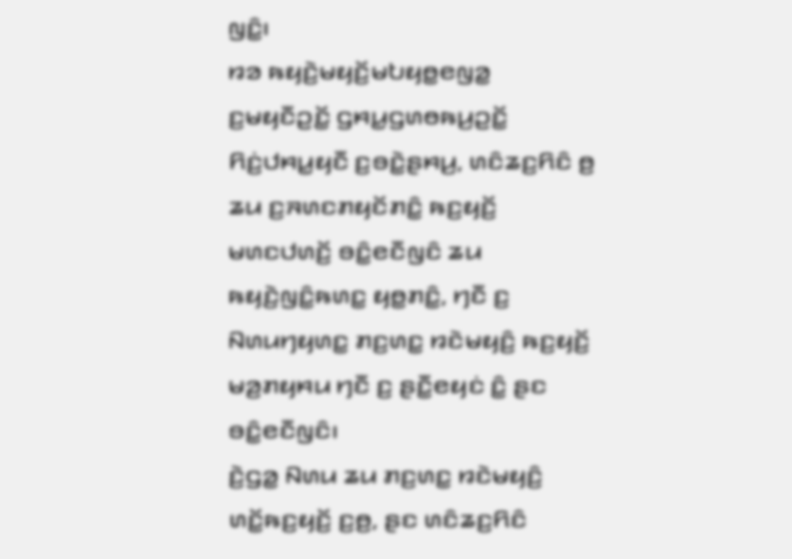ꤜꤢꤨ꤭꤯
ꤙꤤ ꤒꤟꤢꤧ꤬ꤗꤟꤢꤩ꤬ꤗꤝꤟꤥ꤭ꤕꤜꤤ꤭ ꤢ꤬ꤗꤟꤢꤪꤑꤢꤩ꤭ ꤞꤌꤣ꤭ꤞꤛꤥꤒꤣ꤬ꤑꤢꤩ꤭ ꤖꤢꤦ꤬ꤓꤌꤣ꤭ꤟꤢꤪ ꤢ꤬ꤋꤢꤧ꤭ꤔꤌꤣ꤬, ꤛꤢꤨꤘꤢ꤬ꤖꤢꤨ ꤥ꤬ ꤘꤣ ꤢ꤬ꤏꤛꤢꤊꤟꤢꤩꤊꤢꤨ꤭ ꤒꤢ꤬ꤟꤢꤩ꤬ ꤗꤛꤢꤓꤛꤢꤩ꤬ ꤋꤢꤨ꤭ꤕꤢꤪꤜꤢꤨ ꤘꤣ ꤒꤟꤢꤧ꤬ꤜꤢꤨ꤭ꤒꤛꤢ꤭ ꤟꤥ꤭ꤊꤢꤨ꤭, ꤚꤢꤪ ꤢ꤬ ꤡꤛꤣꤚꤟꤛꤢ꤭ ꤊꤢ꤬ꤛꤢ꤭ ꤙꤢꤧꤗꤟꤢꤨ꤬ ꤒꤢ꤬ꤟꤢꤩ꤬ ꤗꤤ꤬ꤊꤟꤌꤣ ꤚꤢꤪ ꤢ꤬ ꤔꤢꤪ꤭ꤕꤟꤢꤦ ꤢꤨ꤭ ꤔꤢ ꤋꤢꤨ꤭ꤕꤢꤪꤜꤢꤨ꤯
ꤢꤧ꤬ꤞꤤ꤭ ꤡꤛꤣ ꤘꤣ ꤊꤢ꤬ꤛꤢ꤭ ꤙꤢꤧꤗꤟꤢꤨ꤬ ꤛꤢꤩ꤭ꤒꤢ꤬ꤟꤢꤩ꤬ ꤢ꤬ꤥ꤬, ꤔꤢ ꤛꤢꤨꤘꤢ꤬ꤖꤢꤨ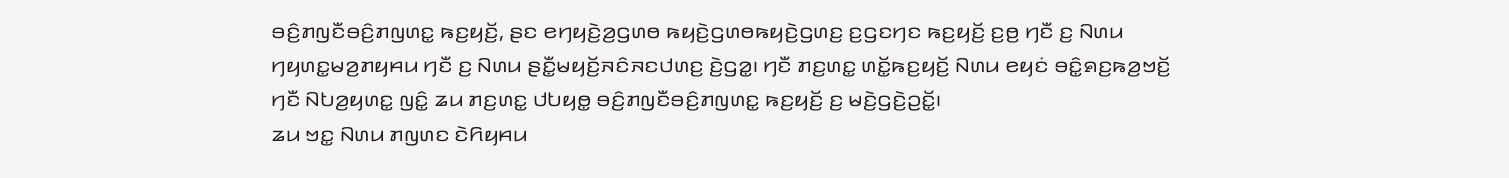ꤋꤢꤨ꤬ꤊꤜꤢꤪꤋꤢꤨ꤬ꤊꤜꤛꤢ꤭ ꤒꤢ꤬ꤟꤢꤩ꤬, ꤔꤢ ꤕꤚꤟꤢꤧ꤬ꤤ꤬ꤞꤛꤥ ꤒꤟꤢꤧ꤬ꤞꤛꤥꤒꤟꤢꤧ꤬ꤞꤛꤢ꤬ ꤢ꤬ꤞꤢꤚꤢ ꤒꤢ꤬ꤟꤢꤩ꤬ ꤢ꤬ꤥ꤬ ꤚꤢꤪ ꤢ꤬ ꤡꤛꤣ ꤚꤟꤛꤢ꤭ꤗꤤ꤬ꤊꤟꤌꤣ ꤚꤢꤪ ꤢ꤬ ꤡꤛꤣ ꤔꤢꤪ꤭ꤗꤟꤢꤩ꤬ꤏꤢꤨꤏꤢꤓꤛꤢ꤬ ꤢꤧ꤬ꤞꤤ꤭꤯ ꤚꤢꤪ ꤊꤢ꤬ꤛꤢ꤭ ꤛꤢꤩ꤭ꤒꤢ꤬ꤟꤢꤩ꤬ ꤡꤛꤣ ꤕꤟꤢꤦ ꤋꤢꤨ꤭ꤎꤢ꤬ꤒꤤ꤬ꤠꤢꤩ꤬ ꤚꤢꤪ ꤡꤝꤤ꤬ꤟꤛꤢ꤭ ꤜꤢꤨ꤭ ꤘꤣ ꤊꤢ꤬ꤛꤢ꤭ ꤓꤝꤟꤥ꤭ ꤋꤢꤨ꤬ꤊꤜꤢꤪꤋꤢꤨ꤬ꤊꤜꤛꤢ꤭ ꤒꤢ꤬ꤟꤢꤩ꤬ ꤢ꤬ ꤗꤢꤧ꤬ꤞꤢꤧ꤬ꤑꤢꤩ꤭꤯
ꤘꤣ ꤠꤢ꤭ ꤡꤛꤣ ꤊꤜꤛꤢ ꤢꤧꤖꤟꤌꤣ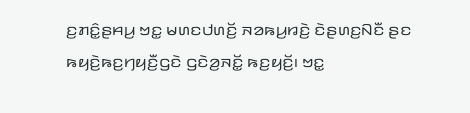ꤢ꤬ꤊꤢꤨ꤭ꤔꤌꤣ꤬ ꤠꤢ꤭ ꤗꤛꤢꤓꤛꤢꤩ꤬ ꤏꤤꤒꤣ꤬ꤙꤢꤧ꤬ ꤢꤧꤔꤛꤢ꤬ꤡꤢꤪ ꤔꤢ ꤒꤟꤢꤧ꤬ꤒꤢ꤬ꤚꤟꤢꤪ꤬ꤞꤢꤧ ꤞꤢꤧꤤ꤬ꤏꤢꤩ꤭ ꤒꤢ꤬ꤟꤢꤩ꤬꤯ ꤠꤢ꤭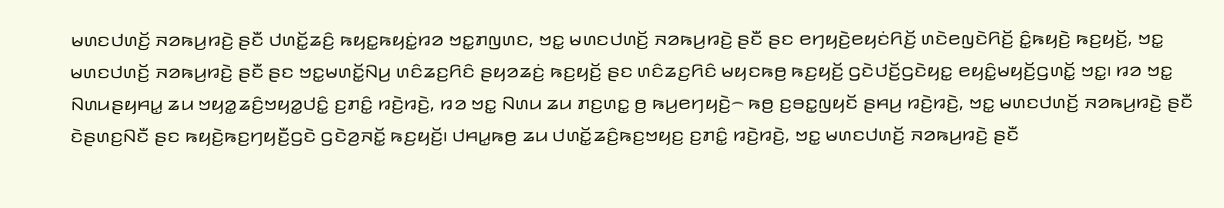ꤗꤛꤢꤓꤛꤢꤩ꤬ ꤏꤤꤒꤣ꤬ꤙꤢꤧ꤬ ꤔꤢꤪ ꤓꤛꤢꤩ꤭ꤘꤢꤨ꤬ ꤒꤟꤢ꤭ꤒꤟꤢꤦ꤭ꤙꤤ ꤠꤢ꤭ꤊꤜꤛꤢ, ꤠꤢ꤭ ꤗꤛꤢꤓꤛꤢꤩ꤬ ꤏꤤꤒꤣ꤬ꤙꤢꤧ꤬ ꤔꤢꤪ ꤔꤢ ꤕꤚꤟꤢꤧ꤬ꤕꤟꤢꤦꤖꤢꤩ꤬ ꤛꤢꤧꤕꤜꤢꤧꤖꤢꤩ꤬ ꤢꤨ꤭ꤒꤟꤢꤧ꤬ ꤒꤢ꤬ꤟꤢꤩ꤬, ꤠꤢ꤭ ꤗꤛꤢꤓꤛꤢꤩ꤬ ꤏꤤꤒꤣ꤬ꤙꤢꤧ꤬ ꤔꤢꤪ ꤔꤢ ꤠꤢ꤭ꤗꤛꤢꤩ꤭ꤡꤣ꤬ ꤛꤢꤨꤘꤢ꤬ꤖꤢꤨ ꤔꤟꤤꤘꤢꤦ꤬ ꤒꤢ꤬ꤟꤢꤩ꤬ ꤔꤢ ꤛꤢꤨꤘꤢ꤬ꤖꤢꤨ ꤗꤟꤢꤒꤥ꤬ ꤒꤢ꤬ꤟꤢꤩ꤬ ꤞꤢꤧꤓꤢꤩ꤬ꤞꤢꤧꤟꤢ꤭ ꤕꤟꤢꤨ꤭ꤗꤟꤢꤩ꤬ꤞꤛꤢꤩ꤭ ꤠꤢ꤭꤯ ꤙꤤ ꤠꤢ꤭ ꤡꤛꤣꤔꤟꤌꤣ꤭ ꤘꤣ ꤠꤟꤤ꤭ꤘꤢꤨ꤬ꤠꤟꤤ꤭ꤓꤢꤨ꤭ ꤢ꤬ꤊꤢꤨ꤭ ꤙꤢꤧ꤬ꤙꤢꤧ꤬, ꤙꤤ ꤠꤢ꤭ ꤡꤛꤣ ꤘꤣ ꤊꤢ꤬ꤛꤢ꤭ ꤥ꤬ ꤒꤣ꤬ꤕꤚꤟꤢꤧ꤬꤮ ꤒꤥ꤬ ꤢ꤬ꤋꤢ꤭ꤜꤟꤢꤩ ꤔꤌꤣ꤬ ꤙꤢꤧ꤬ꤙꤢꤧ꤬, ꤠꤢ꤭ ꤗꤛꤢꤓꤛꤢꤩ꤬ ꤏꤤꤒꤣ꤬ꤙꤢꤧ꤬ ꤔꤢꤪ ꤢꤧꤔꤛꤢ꤬ꤡꤢꤪ ꤔꤢ ꤒꤟꤢꤧ꤬ꤒꤢ꤬ꤚꤟꤢꤪ꤬ꤞꤢꤧ ꤞꤢꤧꤤ꤬ꤏꤢꤩ꤭ ꤒꤢ꤬ꤟꤢꤩ꤬꤯ ꤓꤌꤣ꤭ꤒꤥ꤬ ꤘꤣ ꤓꤛꤢꤩ꤭ꤘꤢꤨ꤬ꤒꤢ꤬ꤠꤟꤢ꤬ ꤢ꤬ꤊꤢꤨ꤭ ꤙꤢꤧ꤬ꤙꤢꤧ꤬, ꤠꤢ꤭ ꤗꤛꤢꤓꤛꤢꤩ꤬ ꤏꤤꤒꤣ꤬ꤙꤢꤧ꤬ ꤔꤢꤪ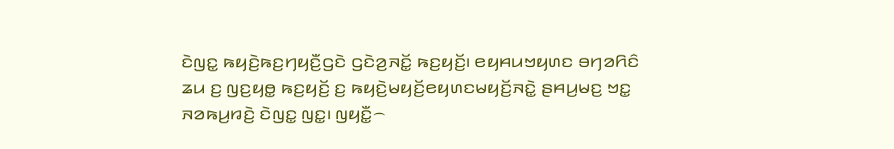ꤢꤧꤜꤢ꤭ ꤒꤟꤢꤧ꤬ꤒꤢ꤬ꤚꤟꤢꤪ꤬ꤞꤢꤧ ꤞꤢꤧꤤ꤬ꤏꤢꤩ꤭ ꤒꤢ꤬ꤟꤢꤩ꤬꤯ ꤕꤟꤌꤣꤠꤟꤛꤢ ꤋꤚꤤꤖꤢꤨ ꤘꤣ ꤢ꤬ ꤜꤢ꤬ꤟꤥ꤭ ꤒꤢ꤬ꤟꤢꤩ꤬ ꤢ꤬ ꤒꤟꤢꤧ꤬ꤗꤟꤢꤩ꤬ꤕꤟꤛꤢꤗꤟꤢꤩ꤬ꤏꤢꤧ꤭ ꤔꤌꤣ꤬ꤗꤢ꤬ ꤠꤢ꤭ ꤏꤤꤒꤣ꤬ꤙꤢꤧ꤬ ꤢꤧꤜꤢ꤭ ꤜꤢ꤭꤯ ꤜꤟꤢꤪ꤭꤮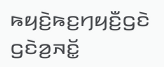ꤒꤟꤢꤧ꤬ꤒꤢ꤬ꤚꤟꤢꤪ꤬ꤞꤢꤧ ꤞꤢꤧꤤ꤬ꤏꤢꤩ꤭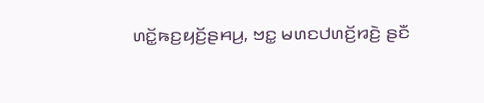ꤛꤢꤩ꤭ꤒꤢ꤬ꤟꤢꤩ꤬ꤔꤌꤣ꤬, ꤠꤢ꤭ ꤗꤛꤢꤓꤛꤢꤩ꤬ꤙꤢꤧ꤬ ꤔꤢꤪ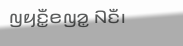ꤜꤟꤢꤪ꤭ꤕꤜꤤ꤭ ꤡꤢꤪ꤯